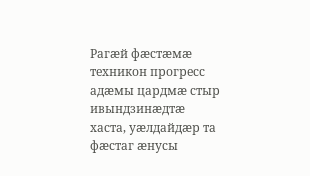Рагæй фæстæмæ техникон прогресс адæмы цардмæ стыр ивындзинæдтæ хаста, уæлдайдæр та фæстаг æнусы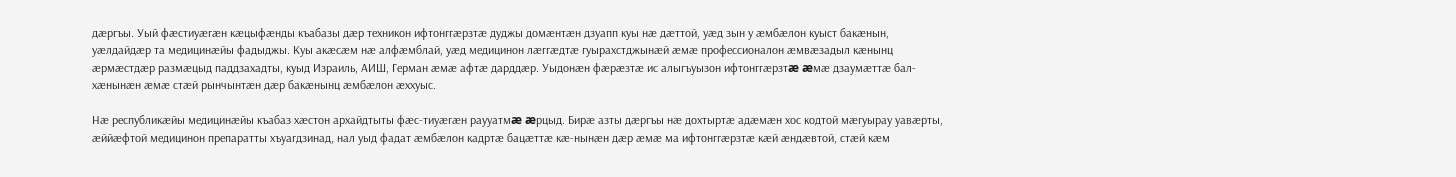дæргъы. Уый фæстиуæгæн кæцыфæнды къабазы дæр техникон ифтонггæрзтæ дуджы домæнтæн дзуапп куы нæ дæттой, уæд зын у æмбæлон куыст бакæнын, уæлдайдæр та медицинæйы фадыджы. Куы акæсæм нæ алфæмблай, уæд медицинон лæггæдтæ гуырахстджынæй æмæ профессионалон æмвæзадыл кæнынц æрмæстдæр размæцыд паддзахадты, куыд Израиль, АИШ, Герман æмæ афтæ дарддæр. Уыдонæн фæрæзтæ ис алыгъуызон ифтонггæрзтæ æмæ дзаумæттæ бал-хæнынæн æмæ стæй рынчынтæн дæр бакæнынц æмбæлон æххуыс.

Нæ республикæйы медицинæйы къабаз хæстон архайдтыты фæс-тиуæгæн раууатмæ æрцыд. Бирæ азты дæргъы нæ дохтыртæ адæмæн хос кодтой мæгуырау уавæрты, æййæфтой медицинон препаратты хъуагдзинад, нал уыд фадат æмбæлон кадртæ бацæттæ кæ-нынæн дæр æмæ ма ифтонггæрзтæ кæй æндæвтой, стæй кæм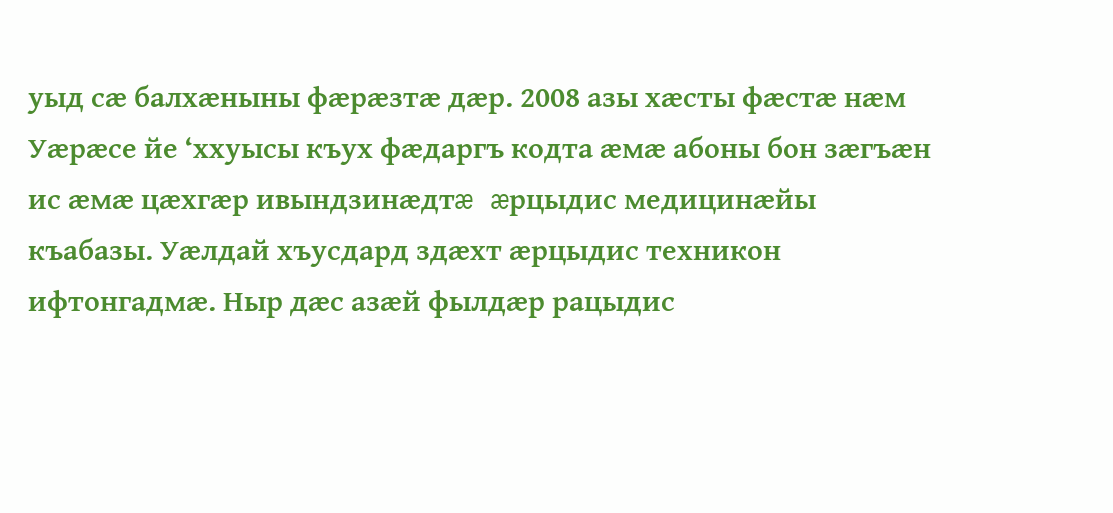уыд сæ балхæныны фæрæзтæ дæр. 2008 азы хæсты фæстæ нæм Уæрæсе йе ‘ххуысы къух фæдаргъ кодта æмæ абоны бон зæгъæн ис æмæ цæхгæр ивындзинæдтæ æрцыдис медицинæйы къабазы. Уæлдай хъусдард здæхт æрцыдис техникон ифтонгадмæ. Ныр дæс азæй фылдæр рацыдис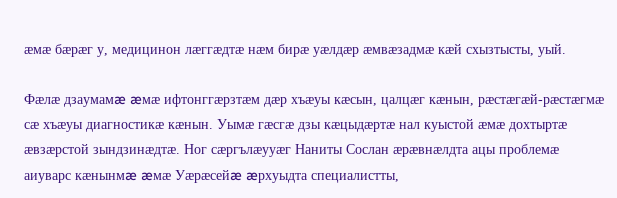æмæ бæрæг у, медицинон лæггæдтæ нæм бирæ уæлдæр æмвæзадмæ кæй схызтысты, уый.

Фæлæ дзаумамæ æмæ ифтонггæрзтæм дæр хъæуы кæсын, цалцæг кæнын, рæстæгæй-рæстæгмæ сæ хъæуы диагностикæ кæнын. Уымæ гæсгæ дзы кæцыдæртæ нал куыстой æмæ дохтыртæ æвзæрстой зындзинæдтæ. Ног сæргълæууæг Наниты Сослан æрæвнæлдта ацы проблемæ аиуварс кæнынмæ æмæ Уæрæсейæ æрхуыдта специалистты,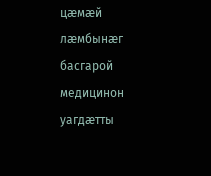цæмæй лæмбынæг басгарой медицинон уагдæтты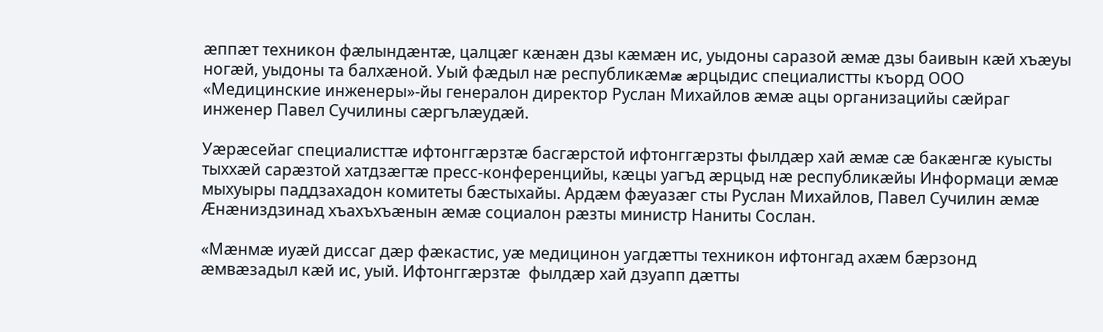æппæт техникон фæлындæнтæ, цалцæг кæнæн дзы кæмæн ис, уыдоны саразой æмæ дзы баивын кæй хъæуы ногæй, уыдоны та балхæной. Уый фæдыл нæ республикæмæ æрцыдис специалистты къорд ООО «Медицинские инженеры»-йы генералон директор Руслан Михайлов æмæ ацы организацийы сæйраг инженер Павел Сучилины сæргълæудæй.

Уæрæсейаг специалисттæ ифтонггæрзтæ басгæрстой ифтонггæрзты фылдæр хай æмæ сæ бакæнгæ куысты тыххæй сарæзтой хатдзæгтæ пресс-конференцийы, кæцы уагъд æрцыд нæ республикæйы Информаци æмæ мыхуыры паддзахадон комитеты бæстыхайы. Ардæм фæуазæг сты Руслан Михайлов, Павел Сучилин æмæ Ӕнæниздзинад хъахъхъæнын æмæ социалон рæзты министр Наниты Сослан.

«Мæнмæ иуæй диссаг дæр фæкастис, уæ медицинон уагдæтты техникон ифтонгад ахæм бæрзонд æмвæзадыл кæй ис, уый. Ифтонггæрзтæ  фылдæр хай дзуапп дæтты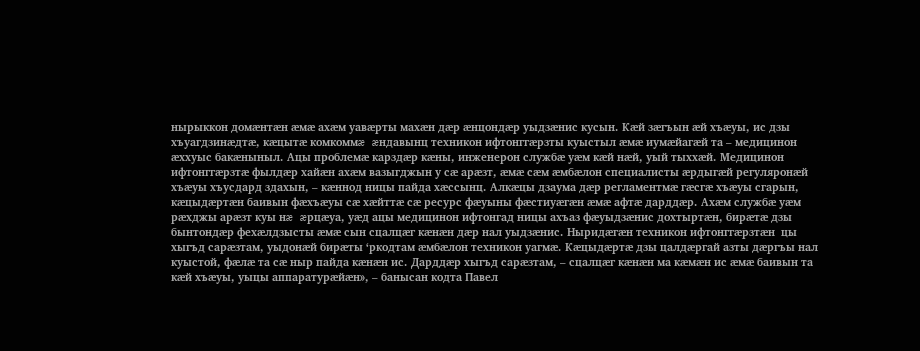нырыккон домæнтæн æмæ ахæм уавæрты махæн дæр æнцондæр уыдзæнис кусын. Кæй зæгъын æй хъæуы, ис дзы хъуагдзинæдтæ, кæцытæ комкоммæ æндавынц техникон ифтонггæрзты куыстыл æмæ иумæйагæй та – медицинон æххуыс бакæныныл. Ацы проблемæ карздæр кæны, инженерон службæ уæм кæй нæй, уый тыххæй. Медицинон ифтонггæрзтæ фылдæр хайæн ахæм вазыгджын у сæ арæзт, æмæ сæм æмбæлон специалисты æрдыгæй регуляронæй хъæуы хъусдард здахын, – кæннод ницы пайда хæссынц. Алкæцы дзаума дæр регламентмæ гæсгæ хъæуы сгарын, кæцыдæртæн баивын фæхъæуы сæ хæйттæ сæ ресурс фæуыны фæстиуæгæн æмæ афтæ дарддæр. Ахæм службæ уæм рæхджы арæзт куы нæ æрцæуа, уæд ацы медицинон ифтонгад ницы ахъаз фæуыдзæнис дохтыртæн, бирæтæ дзы бынтондæр фехæлдзысты æмæ сын сцалцæг кæнæн дæр нал уыдзæнис. Ныридæгæн техникон ифтонггæрзтæн  цы хыгъд сарæзтам, уыдонæй бирæты ‘ркодтам æмбæлон техникон уагмæ. Кæцыдæртæ дзы цалдæргай азты дæргъы нал куыстой, фæлæ та сæ ныр пайда кæнæн ис. Дарддæр хыгъд сарæзтам, – сцалцæг кæнæн ма кæмæн ис æмæ баивын та кæй хъæуы, уыцы аппаратурæйæн», – банысан кодта Павел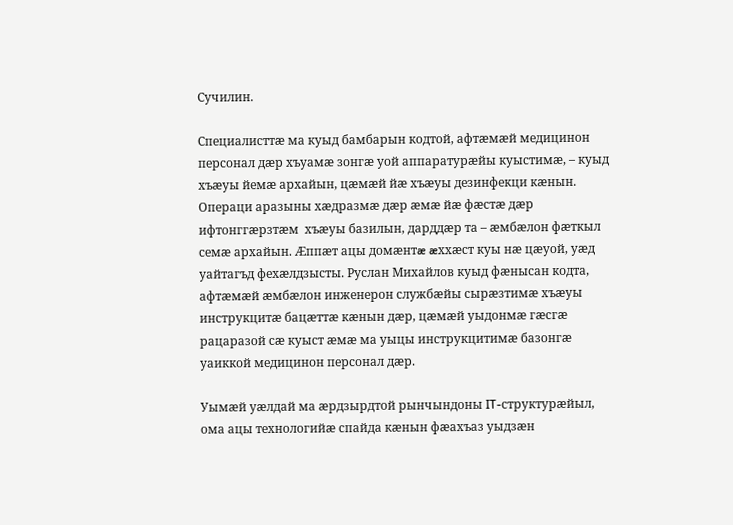Сучилин.

Специалисттæ ма куыд бамбарын кодтой, афтæмæй медицинон персонал дæр хъуамæ зонгæ уой аппаратурæйы куыстимæ, – куыд хъæуы йемæ архайын, цæмæй йæ хъæуы дезинфекци кæнын. Операци аразыны хæдразмæ дæр æмæ йæ фæстæ дæр ифтонггæрзтæм  хъæуы базилын, дарддæр та – æмбæлон фæткыл семæ архайын. Ӕппæт ацы домæнтæ æххæст куы нæ цæуой, уæд уайтагъд фехæлдзысты. Руслан Михайлов куыд фæнысан кодта, афтæмæй æмбæлон инженерон службæйы сырæзтимæ хъæуы инструкцитæ бацæттæ кæнын дæр, цæмæй уыдонмæ гæсгæ рацаразой сæ куыст æмæ ма уыцы инструкцитимæ базонгæ уаиккой медицинон персонал дæр.

Уымæй уæлдай ма æрдзырдтой рынчындоны IT-структурæйыл, ома ацы технологийæ спайда кæнын фæахъаз уыдзæн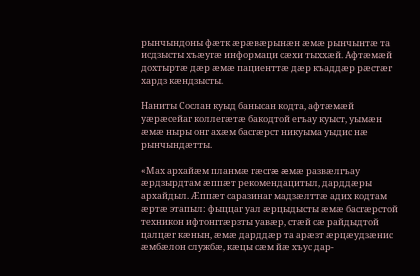рынчындоны фæтк æрæвæрынæн æмæ рынчынтæ та исдзысты хъæугæ информаци сæхи тыххæй. Афтæмæй дохтыртæ дæр æмæ пациенттæ дæр къаддæр рæстæг хардз кæндзысты.

Наниты Сослан куыд банысан кодта, афтæмæй уæрæсейаг коллегæтæ бакодтой егъау куыст, уымæн æмæ ныры онг ахæм басгæрст никуыма уыдис нæ рынчындæтты.

«Мах архайæм планмæ гæсгæ æмæ развæлгъау æрдзырдтам æппæт рекомендацитыл, дарддæры архайдыл. Æппæт саразинаг мадзæлттæ адих кодтам æртæ этапыл: фыццаг уал æрцыдысты æмæ басгæрстой техникон ифтонггæрзты уавæр, стæй сæ райдыдтой цалцæг кæнын, æмæ дарддæр та арæзт æрцæудзæнис æмбæлон службæ, кæцы сæм йæ хъус дар-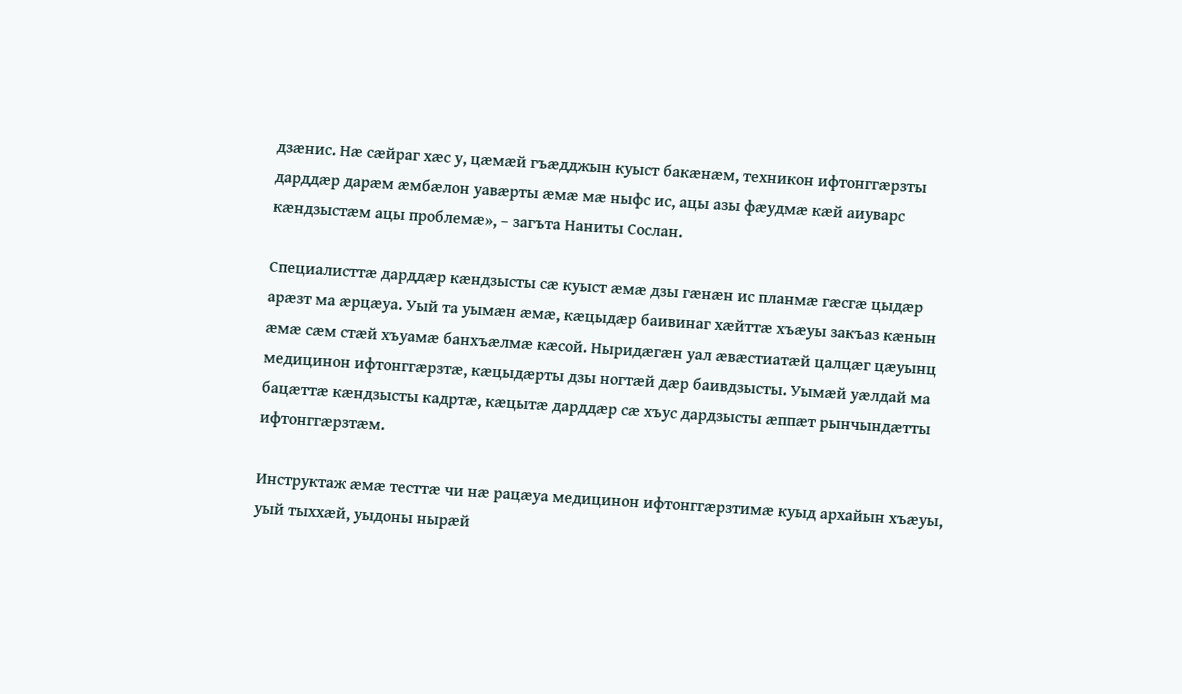дзæнис. Нæ сæйраг хæс у, цæмæй гъæдджын куыст бакæнæм, техникон ифтонггæрзты  дарддæр дарæм æмбæлон уавæрты æмæ мæ ныфс ис, ацы азы фæудмæ кæй аиуварс кæндзыстæм ацы проблемæ», – загъта Наниты Сослан.

Специалисттæ дарддæр кæндзысты сæ куыст æмæ дзы гæнæн ис планмæ гæсгæ цыдæр арæзт ма æрцæуа. Уый та уымæн æмæ, кæцыдæр баивинаг хæйттæ хъæуы закъаз кæнын æмæ сæм стæй хъуамæ банхъæлмæ кæсой. Ныридæгæн уал æвæстиатæй цалцæг цæуынц медицинон ифтонггæрзтæ, кæцыдæрты дзы ногтæй дæр баивдзысты. Уымæй уæлдай ма бацæттæ кæндзысты кадртæ, кæцытæ дарддæр сæ хъус дардзысты æппæт рынчындæтты ифтонггæрзтæм.

Инструктаж æмæ тесттæ чи нæ рацæуа медицинон ифтонггæрзтимæ куыд архайын хъæуы, уый тыххæй, уыдоны нырæй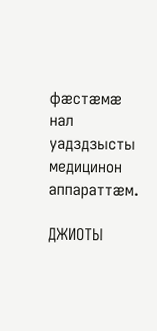фæстæмæ нал уадздзысты медицинон аппараттæм.

ДЖИОТЫ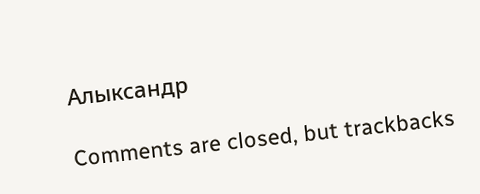Алыксандр

Comments are closed, but trackbacks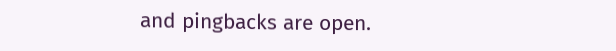and pingbacks are open.